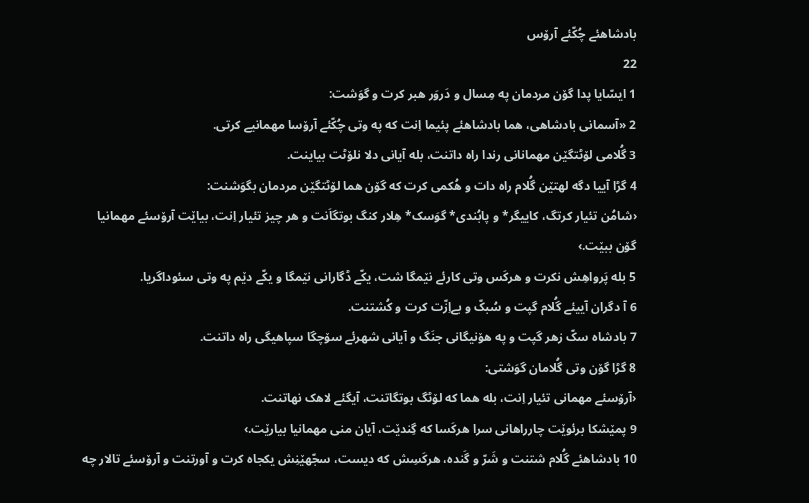بادشاهئے چُکّئے آرۆس
22
1 ایسّایا پدا گۆن مردمان په مِسال و دَروَر هبر کرت و گوَشت:
2 «آسمانی بادشاهی، هما بادشاهئے پئیما اِنت که په وتی چُکّئے آرۆسا مهمانیے کرتی.
3 گُلامی لۆٹتگێن مهمانانی رندا راه داتنت، بله آیانی دلا نلۆٹت بیاینت.
4 گڑا آییا دگه لهتێن گُلام راه دات و هُکمی کرت که گۆن هما لۆٹتگێن مردمان بگوَشنت:
‹شامُن تئیار کرتگ، کاییگر* و پابُندی* گوَسک* هِلار کنگ بوتگاَنت و هر چیز تئیار اِنت، بیاێت آرۆسئے مهمانیا گۆن ببێت.›
5 بله پَرواهِش نکرت و هرکَس وتی کارئے نێمگا شت، یکّے ڈگارانی نێمگا و یکّے دێم په وتی سئوداگریا.
6 آ دگران آییئے گُلام گپت و سُبکّ و بےاِزّت کرت و کُشتنت.
7 بادشاه سکّ زهر گپت و په هۆنیگانی جنَگ و آیانی شهرئے سۆچگا سپاهیگی راه داتنت.
8 گڑا گۆن وتی گُلامان گوَشتی:
‹آرۆسئے مهمانی تئیار اِنت، بله هما که لۆٹگ بوتگاتنت، آیگئے لاهک نهاتنت.
9 پمێشکا برئوێت چارراهانی سرا هرکَسا که گِندێت، آیان منی مهمانیا بیارێت.›
10 بادشاهئے گُلام شتنت و شَرّ و گَنده، هرکَسِش که دیست، سجّهێنِش یکجاه کرت و آورتنت و آرۆسئے تالار چه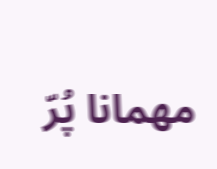مهمانا پُرّ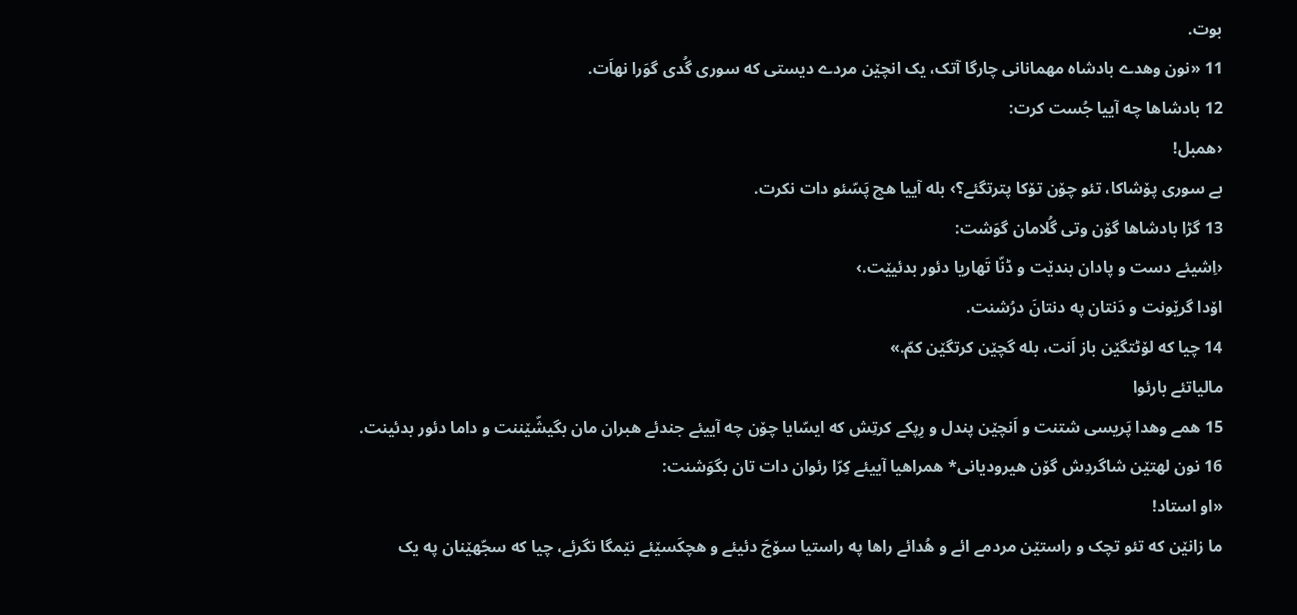بوت.
11 «نون وهدے بادشاه مهمانانی چارگا آتک، یک انچێن مردے دیستی که سوری گُدی گوَرا نهاَت.
12 بادشاها چه آییا جُست کرت:
‹همبل!
بے سوری پۆشاکا، تئو چۆن تۆکا پترتگئے؟› بله آییا هچ پَسّئو دات نکرت.
13 گڑا بادشاها گۆن وتی گُلامان گوَشت:
‹اِشیئے دست و پادان بندێت و ڈنّا تَهاریا دئور بدئیێت.›
اۆدا گرێونت و دَنتان په دنتانَ درُشنت.
14 چیا که لۆٹتگێن باز اَنت، بله گچێن کرتگێن کمّ.»
مالیاتئے بارئوا
15 همے وهدا پَریسی شتنت و اَنچێن پندل و رِپکے کرتِش که ایسّایا چۆن چه آییئے جندئے هبران مان بگیشّێننت و داما دئور بدئینت.
16 نون لهتێن شاگردِش گۆن هیرودیانی* همراهیا آییئے کِرّا رئوان دات تان بگوَشنت:
«او استاد!
ما زانێن که تئو تچک و راستێن مردمے ائے و هُدائے راها په راستیا سۆجَ دئیئے و هچکَسێئے نێمگا نگرئے، چیا که سجّهێنان په یک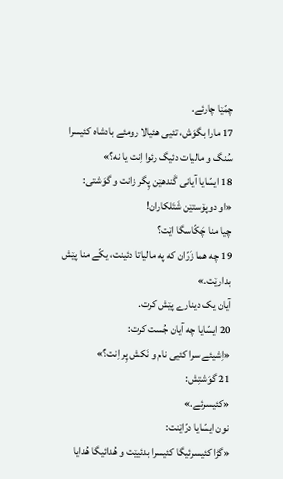چمّێا چارئے.
17 مارا بگوَش، تئیی هئیالا رومئے بادشاه کئیسرا سُنگ و مالیات دئیگ رئوا اِنت یا نه؟»
18 ایسّایا آیانی گَندهێن پِگر زانت و گوَشتی:
«او دوپۆستێن شَتَلکاران!
چیا منا چَکّاسگا اێت؟
19 چه هما زَرّان که په مالیاتا دئینت، یکّے منا پێش بدارێت.»
آیان یک دینارے پێش کرت.
20 ایسّایا چه آیان جُست کرت:
«اِشیئے سرا کئیی نام و نَکش پِر اِنت؟»
21 گوَشتِش:
«کئیسرئے.»
نون ایسّایا درّاێنت:
«گڑا کئیسرئیگا کئیسرا بدئیێت و هُدائیگا هُدایا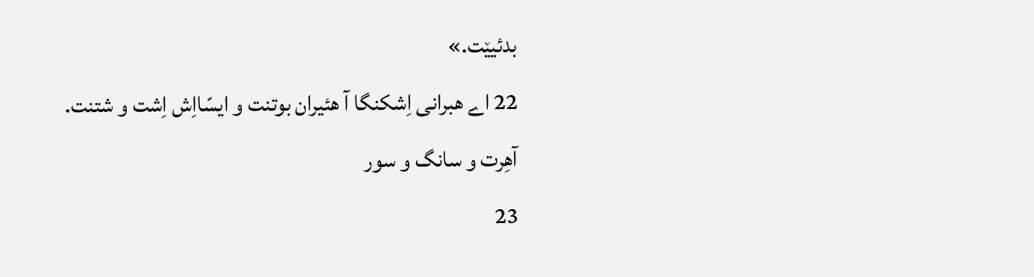بدئیێت.»
22 اے هبرانی اِشکنگا آ هئیران بوتنت و ایسّااِش اِشت و شتنت.
آهِرت و سانگ و سور
23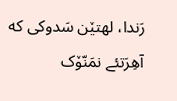رَندا، لهتێن سَدوکی که آهِرَتئے نمَنّۆک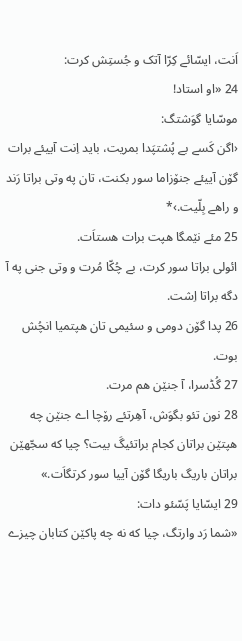اَنت، ایسّائے کِرّا آتک و جُستِش کرت:
24 «او استاد!
موسّایا گوَشتگ:
‹اگن کَسے بے پُشتپَدا بمریت، باید اِنت آییئے برات گۆن آییئے جنۆزاما سور بکنت، تان په وتی براتا رَند و راهے بِلّیت.›*
25 مئے نێمگا هپت برات هستاَت.
ائولی براتا سور کرت، بے چُکّا مُرت و وتی جنی په آ دگه براتا اِشت.
26 پدا گۆن دومی و سئیمی تان هپتمیا انچُش بوت.
27 گُڈسرا، آ جنێن هم مرت.
28 نون تئو بگوَش، آهِرتئے رۆچا اے جنێن چه هپتێن براتان کجام براتئیگَ بیت؟ چیا که سجّهێن براتان باریگ باریگا گۆن آییا سور کرتگاَت.»
29 ایسّایا پَسّئو دات:
«شما رَد وارتگ، چیا که نه چه پاکێن کتابان چیزے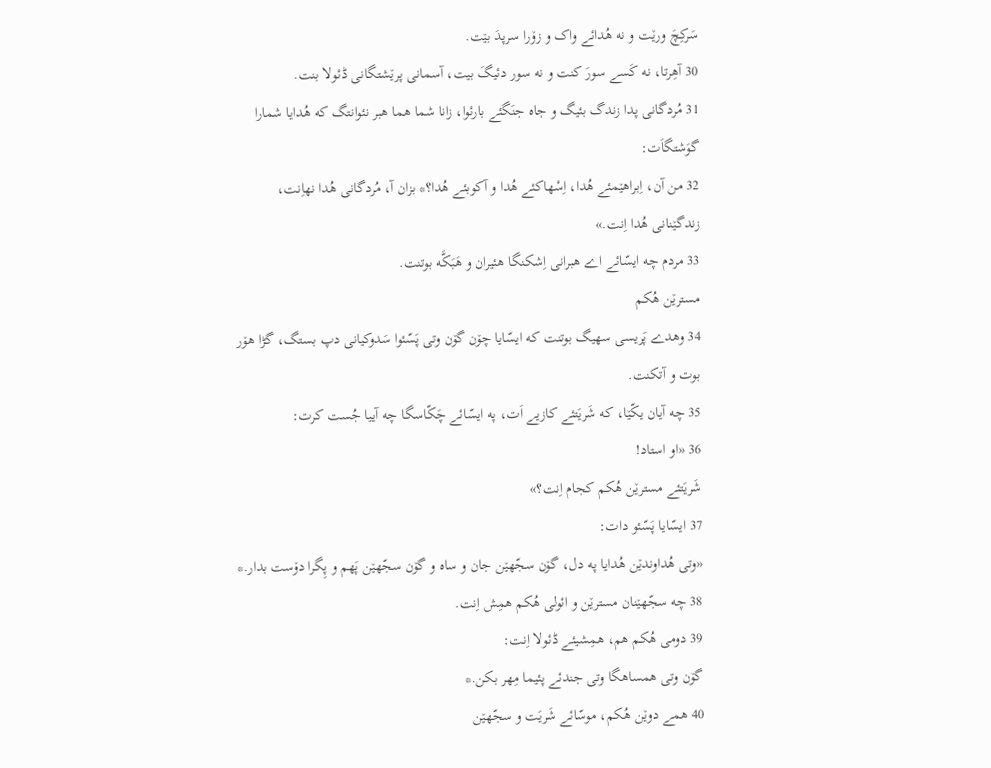سَرکِچَ ورێت و نه هُدائے واک و زۆرا سرپدَ بێت.
30 آهِرتا، نه کَسے سورَ کنت و نه سور دئیگَ بیت، آسمانی پرێشتگانی ڈئولا بنت.
31 مُردگانی پدا زندگ بئیگ و جاه جنَگئے بارئوا، زانا شما هما هبر نئوانتگ که هُدایا شمارا گوَشتگاَت:
32 من آن، اِبراهێمئے هُدا، اِسْهاکئے هُدا و آکوبئے هُدا؟* بزان آ، مُردگانی هُدا نهاِنت، زندگێنانی هُدا اِنت.»
33 مردم چه ایسّائے اے هبرانی اِشکنگا هئیران و هَبَکَّه بوتنت.
مسترێن هُکم
34 وهدے پَریسی سهیگ بوتنت که ایسّایا چۆن گۆن وتی پَسّئوا سَدوکیانی دپ بستگ، گڑا هۆر بوت و آتکنت.
35 چه آیان یکّێا، که شَریَتئے کازیے اَت، په ایسّائے چَکّاسگا چه آییا جُست کرت:
36 «او استاد!
شَریَتئے مسترێن هُکم کجام اِنت؟»
37 ایسّایا پَسّئو دات:
«وتی هُداوندێن هُدایا په دل، گۆن سجّهێن جان و ساه و گۆن سجّهێن پَهم و پِگرا دۆست بدار.*
38 چه سجّهێنان مسترێن و ائولی هُکم همِش اِنت.
39 دومی هُکم هم، همِشیئے ڈئولا اِنت:
گۆن وتی همساهگا وتی جندئے پئیما مِهر بکن.*
40 همے دوێن هُکم، موسّائے شَریَت و سجّهێن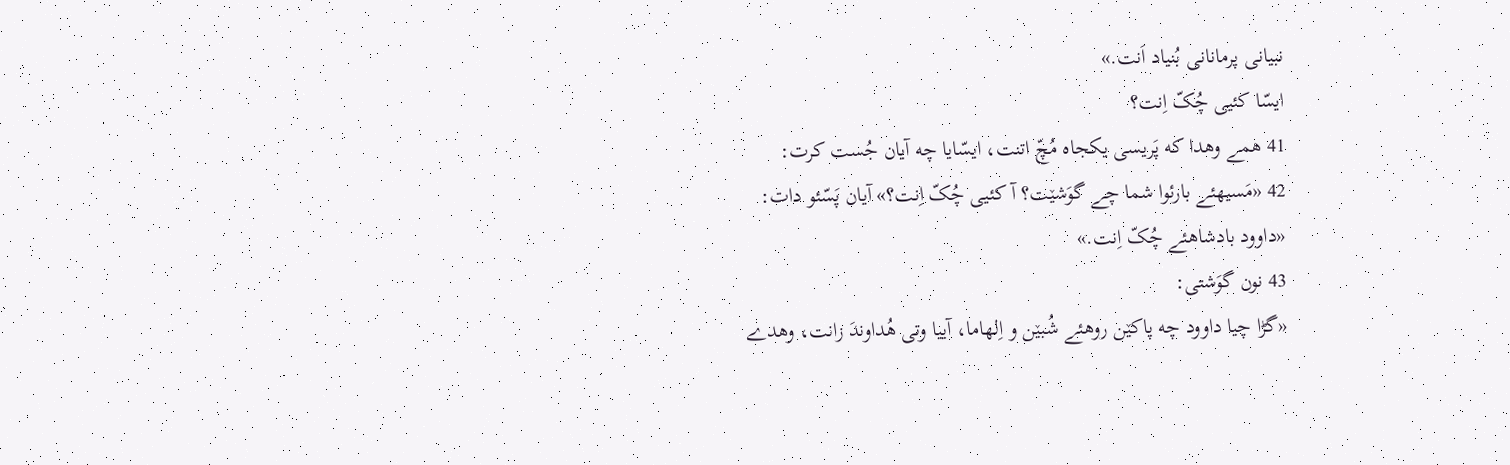نبیانی پرمانانی بُنیاد اَنت.»
ایسّا کئیی چُکّ اِنت؟
41 همے وهدا که پَریسی یکجاه مُچّ اتنت، ایسّایا چه آیان جُست کرت:
42 «مَسیهئے بارئوا شما چے گوَشێت؟ آ کئیی چُکّ اِنت؟» آیان پَسّئو دات:
«داوود بادشاهئے چُکّ اِنت.»
43 نون گوَشتی:
«گڑا چیا داوود چه پاکێن روهئے شُبێن و اِلهاما، آییا وتی هُداوندَ زانت، وهدے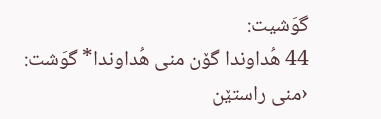گوَشیت:
44 هُداوندا گۆن منی هُداوندا* گوَشت:
‹منی راستێن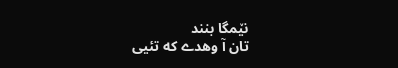نێمگا بنند
تان آ وهدے که تئیی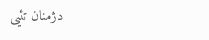دژمنان تئیی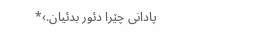پادانی چێرا دئور بدئیان.›*